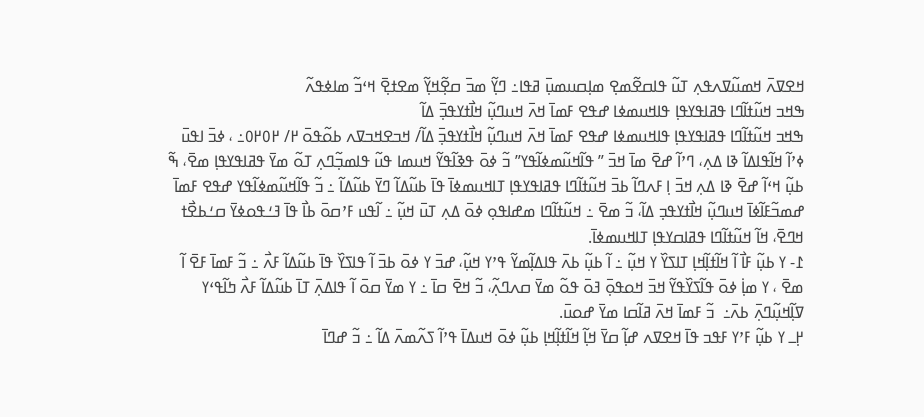ߞߐߜߍ߫ ߞߘߎ߬ߜߍߟߍ߲ ߠߎ߬ ߟߊߛߐ߬ߘߐ߲ ߘߊ߲ߛߎߘߎ߲߫ ߥߟߊ߸ ߣߌ߲߬ ߘߏ߫ ߛߐ߲߬ߞߌ߲߬ ߘߐߙߐ߲߫ ߞߵߏ߬ ߘߊߦߟߍ߬
ߒߞߏ ߞߎ߬ߙߊ߬ߣߊ ߟߥߊߟߌߟߊ߲ ߟߊߞߎߘߦߊ ߝߟߐ ߓߘߊ߫ ߞߍ߫ ߞߎߣߎ߲߬ ߞߊ߯ߙߌߟߏ߲߫ ߡߊ߬
ߒߞߏ ߞߎ߬ߙߊ߬ߣߊ ߟߥߊߟߌߟߊ߲ ߟߊߞߎߘߦߊ ߝߟߐ ߓߘߊ߫ ߞߍ߫ ߞߎߣߎ߲߬ ߞߊ߯ߙߌߟߏ߲߫ ߡߊ߬/ ߞߏߐߞߏߜߍ ߕߋ߬ߟߋ߫ ߂/ ߂߀߂߀߸ ، ߦߏ߫ ߊߟߎ߫ ߦߴߊ߬ ߞߊ߬ߟߊߡߊ߬ ߢߊ ߡߍ߲، ߣߴߊ߬ ߝߐ߫ ߘߊ߫ ߞߏ߫ ” ߟߊ߬ߞߎ߬ߘߦߊ߬ߟߌ” ߏ߬ ߦߋ߫ ߟߢߊ߬ߟߌ߬ ߞߎߘߊ ߟߎ߬ ߟߊߘߏ߲߬ߣߍ߲ ߠߋ߬ ߘߌ߫ ߟߥߊߟߌߟߊ߲ ߘߐ߫، ߒ߬ ߕߎ߲߬ ߞߵߊ߬ ߝߐ߫ ߢߊ ߡߍ߲ ߞߏ߫ ߊ߲ ߓߍߣߊ߬ ߕߏ߫ ߞߎ߬ߙߊ߬ߣߊ ߟߥߊߟߌߟߊ߲ ߠߊߞߎߘߦߊ߫ ߟߊ߫ ߕߎ߬ߡߊ߬ ߣߌ߫ ߕߎ߬ߡߊ߬ ߸ ߏ߬ ߟߊ߬ߞߎ߬ߘߦߊ߬ߟߌ ߝߟߐ ߓߘߊ߫ ߝߘߏ߬ߓߊ߬ߦߊ߫ ߞߎߣߎ߲߬ ߞߊ߯ߙߌߟߏ߲ ߡߊ߬، ߏ߬ ߘߐ߫ ߸ ߞߎ߬ߙߊ߬ߣߊ ߘߝߊߟߋ߲ ߦߋ߫ ߡߍ߲ ߠߎ߫ ߞߎ߲߬ ߸ ߊ߬ߟߎ ߓߴߛߋ߫ ߕߊ߯ ߟߊ߫ ߔߑߟߋߦߌ߫ ߛߑߕߐ߯ߙ ߞߣߐ߫، ߞߊ߬ ߞߎ߬ߙߊ߬ߣߊ ߟߥߊߛߌߟߊ߲ ߠߊߞߎߘߦߊ߫.
߁- ߌ ߕߎ߲߬ ߓߊ߯ ߊ߬ ߞߊ߬ߙߊ߲߬ߞߊ߲ ߠߊߖߌ߰ ߌ ߞߎ߲߬ ߸ ߊ߬ ߕߎ߲߬ ߕߍ߫ ߟߊߡߊ߲߬ߘߌ߬ ߟߴߌ ߞߎ߲߬، ߝߏ߫ ߌ ߦߋ߫ ߕߏ߫ ߊ߬ ߟߊߖߌ߰ ߟߊ߫ ߕߎ߬ߡߊ߬ ߓߍ߯ ߸ ߏ߬ ߓߘߊ߫ ߓߐ߫ ߊ߬ ߘߐ߫ ، ߌ ߘߊ߲߭ ߦߋ߫ ߟߊ߬ߖߌ߰ߟߌ߬ ߞߏ߫ ߞߋߟߋ߲߫ ߔߋ߫ ߟߋ߬ ߘߌ߫ ߛߍߣߍ߲߬، ߏ߬ ߞߐ߫ ߛߊ߫ ߸ ߌ ߘߌ߫ ߛߋ߫ ߊ߬ ߟߊߡߍ߲߫ ߠߊ߫ ߕߎ߬ߡߊ߬ ߓߍ߯ ߤߊ߬ߟߵߌ ߜߊ߲߬ߞߎ߲߬ߣߍ߲߫ ߕߍ߫߸  ߏ߬ ߓߘߊ߫ ߞߍ߫ ߥߊ߬ߛߊ ߘߌ߫ ߝߋߎ߫.
߂߲ߺ ߌ ߕߎ߲߬ ߓߴߌ ߓߟߏ ߟߊ߫ ߞߐߜߍ ߝߊ߲߬ ߛߌ߫ ߞߊ߲߬ ߞߊ߬ߙߊ߲߬ߞߊ߲ ߕߎ߲߬ ߦߋ߫ ߞߎߡߊ߫ ߟߴߊ߬ ߖߍ߬ߘߍ߫ ߡߊ߬ ߸ ߏ߬ ߝߣߊ߫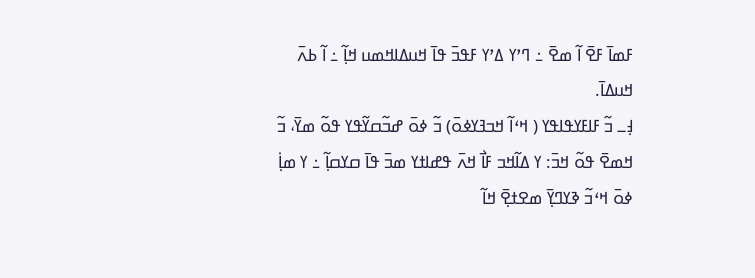ߓߘߊ߫ ߓߐ߫ ߊ߬ ߘߐ߫ ߸ ߣߴߌ ߡߴߌ ߓߟߏ߫ ߟߊ߫ ߞߎߡߊߞߘߎ ߞߊ߲߬ ߸ ߊ߬ ߕߍ߫ ߞߎߡߊ߫.
߃߲ߺ ߏ߬ ߓߊߓߌߟߊߟߌ ( ߞߵߊ߬ ߞߏߔߌߦߋ߫) ߏ߬ ߦߋ߫ ߝߏ߬ߛߌ߬ߟߌ ߟߋ߬ ߘߌ߫، ߏ߬ ߞߘߐ߫ ߟߋ߬ ߞߏ߫: ߌ ߡߊ߬ߞߏ ߓߊ߯ ߞߍ߫ ߟߝߊߙߌ ߘߏ߫ ߟߊ߫ ߛߌߛߊ߲߬ ߸ ߌ ߘߊ߲߭ ߦߋ߫ ߞߵߏ߬ ߢߌߣߌ߲߫ ߘߐߙߐ߲߫ ߞߊ߬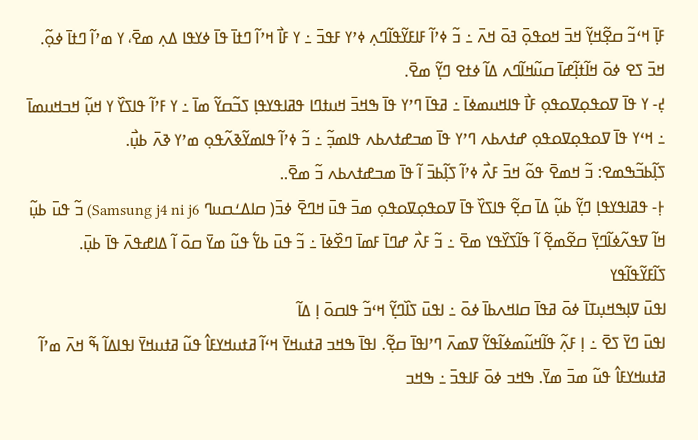ߓߊ߲߫ ߞߵߏ߬ ߛߐ߲߬ߞߌ߲߬ ߞߏ߫ ߞߋߟߋ߲߫ ߔߋ߫ ߞߍ߫ ߸ ߏ߬ ߦߴߊ߬ ߓߊߓߌ߬ߟߊ߬ߣߍ߲ ߦߴߌ ߓߟߏ߫ ߸ ߌ ߓߊ߯ ߞߴߊ߬ ߣߙߊ߫ ߟߊ߫ ߦߌߟߊ ߡߍ߲ ߘߐ߫، ߌ ߘߴߊ߬ ߣߙߊ߫ ߦߋ߲߬. ߞߏ߫ ߖߐ ߦߋ߫ ߞߊ߬ߙߊ߲߬ߝߊ߫ ߛߎ߬ߞߊ߬ߣߍ ߡߊ߬ ߦߙߐ ߣߌ߲߬ ߘߐ߫.
߄߲- ߌ ߟߊ߫ ߜߋߟߋ߲ߜߋߟߋ߲ ߓߊ߯ ߟߊߞߎߘߦߊ߫ ߸ ߥߟߊ߫ ߣߴߌ ߟߊ߫ ߒߞߏ߫ ߞߎߙߣߊ ߟߥߊߟߌߟߊ߲ ߖߏ߬ߛߌ߬ ߘߊ߫ ߸ ߌ ߓߴߊ߬ ߟߊߖߌ߰ ߌ ߞߎ߲߬ ߞߏߞߎߘߊ߫ ߸ ߞߵߌ ߟߊ߫ ߜߋߟߋ߲ߜߋߟߋ߲ ߝߙߍߕߍ ߣߴߌ ߟߊ߫ ߘߏߝߙߍߕߍ ߟߊߘߏ߲߬ ߸ ߏ߬ ߦߴߊ߬ ߟߊߘߌ߬ߢߍ߬ߟߋ߲ ߘߴߌ ߢߍ߫ ߕߎ߲߯.
ߖߊ߲߬ߕߏ߬ߒߘߐ: ߏ߬ ߞߘߐ߫ ߟߋ߬ ߞߏ߫ ߓߍ߯ ߦߴߊ߬ ߖߊ߲߬ߕߏ߫ ߊ߬ ߟߊ߫ ߘߏߝߙߍߕߍ ߏ߬ ߘߐ߫..
߅߲- ߟߥߊߟߌߟߊ߲ ߣߌ߲߬ ߕߎ߲߬ ߡߊ߫ ߛߐ߲߬ ߟߊߖߌ߰ ߟߊ߫ ߜߋߟߋ߲ߜߋߟߋ߲ ߘߏ߫ ߟߎ߫ ߞߣߐ߫ ߦߏ߫( ߛߊߡߑߛߎߣ Samsung j4 ni j6) ߏ߬ ߟߎ߫ ߕߎ߲߬ ߞߊ߬ ߜߟߍ߬ߦߊ߬ߣߌ߲߫ ߛߐ߬ߘߐ߲߬ ߊ߬ ߟߊ߬ߖߌ߰ߟߌ ߘߐ߫ ߸ ߏ߬ ߓߍ߯ ߝߣߊ߫ ߓߘߊ߫ ߣߐ߰ߦߊ߫ ߸ ߏ߬ ߟߎ߫ ߕߌ߱ ߟߎ߬ ߘߌ߫ ߛߋ߫ ߊ߬ ߡߊߝߟߍ߫ ߟߊ߫ ߕߎ߲߫.
ߖߊ߬ߓߌ߬ߟߊ߬ߟߌ
ߊߟߎ߫ ߜߊ߲ߒߞߎ߲ߠߊ߫ ߦߋ߫ ߥߟߊ߫ ߛߊߞߍߕߊ߫ ߦߋ߫ ߸ ߊߟߎ߫ ߖߊ߰ߣߌ߲߬ ߞߵߏ߬ ߟߊߛߋ߫ ߊ߲ ߡߊ߬
ߊߟߎ߫ ߣߌ߫ ߖߐ߫ ߸ ߊ߲ ߓߍ߲߬ ߟߊ߬ߞߎ߬ߘߦߊ߬ߟߌ߬ ߜߘߍ߫ ߣߴߊߟߊ߫ ߛߐ߲߬. ߊߟߊ߫ ߒߞߏ ߥߙߎߞߌ߫ ߞߵߊ߬ ߥߙߎߞߌߓߊ߮ ߟߎ߬ ߥߙߎߞߌ߫ ߊߟߊߡߊ߬ ߒ߬ ߞߍ߫ ߘߴߊ߬ ߥߙߎߞߌߓߊ߮ ߟߎ߬ ߘߏ߫ ߘߌ߫. ߒߞߏ ߦߋ߫ ߓߊߟߏ߫ ߸ ߒߞߏ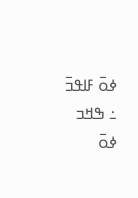ߦߋ߫ ߓߊߟߏ߫ ߸ ߒߞߏ ߦߋ߫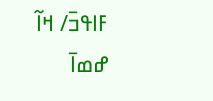ߓߊߟߏ߫/ ߞߊ߬ ߝߘߊ߫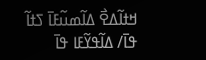ߞߙߊ߬ߡߐ߯ ߡߊ߬ߘߎ߬ߓߊ߫ ߖߙߊ߬ ߟߊ߫/ ߡߊ߬ߟߌ߬ߓߊ ߟߊ߫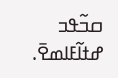ߛߏ߬ߟߏ ߝߙߊ߬ߓߊߘߐ߫.